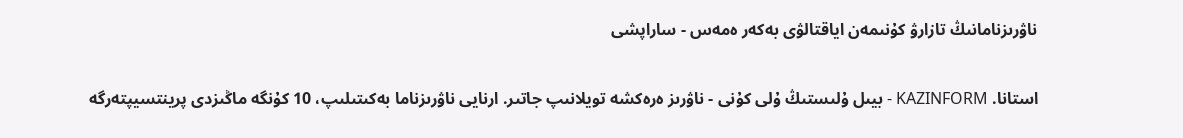ناۋرىزنامانىڭ تازارۋ كۇنىمەن اياقتالۋى بەكەر ەمەس - ساراپشى

استانا. KAZINFORM - بيىل ۇلىستىڭ ۇلى كۇنى - ناۋرىز ەرەكشە تويلانىپ جاتىر. ارنايى ناۋرىزناما بەكىتىلىپ، 10 كۇنگە ماڭىزدى پرينتسيپتەرگە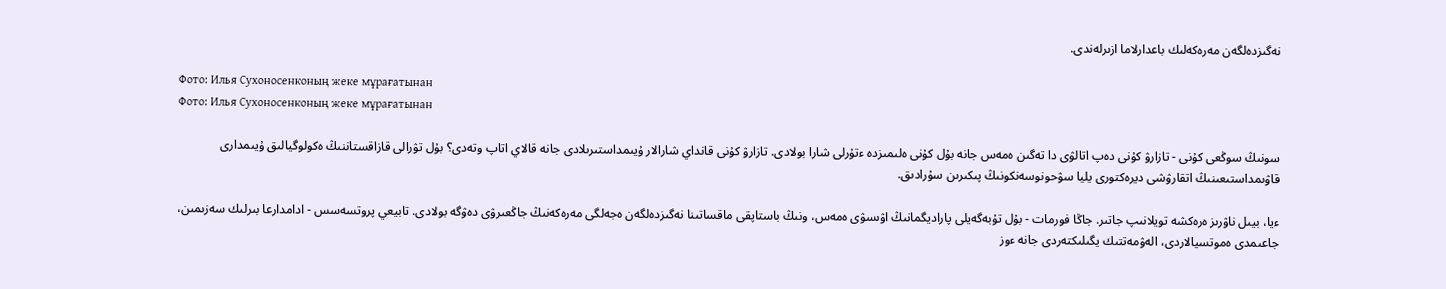نەگىزدەلگەن مەرەكەلىك باعدارلاما ازىرلەندى.

Фото: Илья Сухоносенконың жеке мұрағатынан
Фото: Илья Сухоносенконың жеке мұрағатынан

سونىڭ سوڭعى كۇنى - تازارۋ كۇنى دەپ اتالۋى دا تەگىن ەمەس جانە بۇل كۇنى ەلىمىزدە ءتۇرلى شارا بولادى. تازارۋ كۇنى قانداي شارالار ۇيىمداستىرىلادى جانە قالاي اتاپ وتەدى؟ بۇل تۋرالى قازاقستاننىڭ ەكولوگيالىق ۇيىمدارى قاۋىمداستىعىنىڭ اتقارۋشى ديرەكتورى يليا سۋحونوسەنكونىڭ پىكىرىن سۇرادىق.

ءيا، بيىل ناۋرىز ەرەكشە تويلانىپ جاتىر. جاڭا فورمات - بۇل تۇبەگەيلى پاراديگمانىڭ اۋىسۋى ەمەس، ونىڭ باستاپقى ماقساتىنا نەگىزدەلگەن ەجەلگى مەرەكەنىڭ جاڭعىرۋى دەۋگە بولادى. تابيعي پروتسەسس - ادامدارعا بىرلىك سەزىمىن، جاعىمدى ەموتسيالاردى، الەۋمەتتىك يگىلىكتەردى جانە ءوز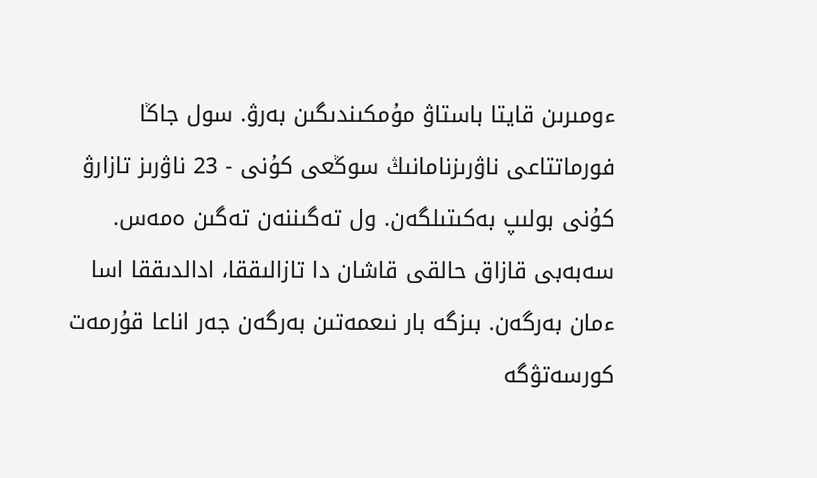ءومىرىن قايتا باستاۋ مۇمكىندىگىن بەرۋ. سول جاڭا فورماتتاعى ناۋرىزنامانىڭ سوڭعى كۇنى - 23 ناۋرىز تازارۋ كۇنى بولىپ بەكىتىلگەن. ول تەگىننەن تەگىن ەمەس. سەبەبى قازاق حالقى قاشان دا تازالىققا، ادالدىققا اسا ءمان بەرگەن. بىزگە بار نىعمەتىن بەرگەن جەر اناعا قۇرمەت كورسەتۋگە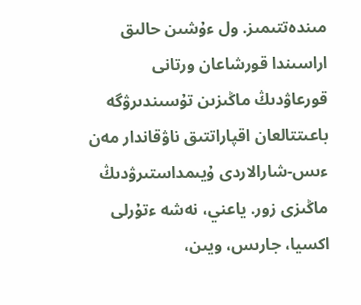مىندەتتىمىز. ول ءۇشىن حالىق اراسىندا قورشاعان ورتانى قورعاۋدىڭ ماڭىزىن تۇسىندىرۋگە باعىتتالعان اقپاراتتىق ناۋقاندار مەن ءىس-شارالاردى ۇيىمداستىرۋدىڭ ماڭىزى زور. ياعني، نەشە ءتۇرلى اكسيا، جارىس، ويىن،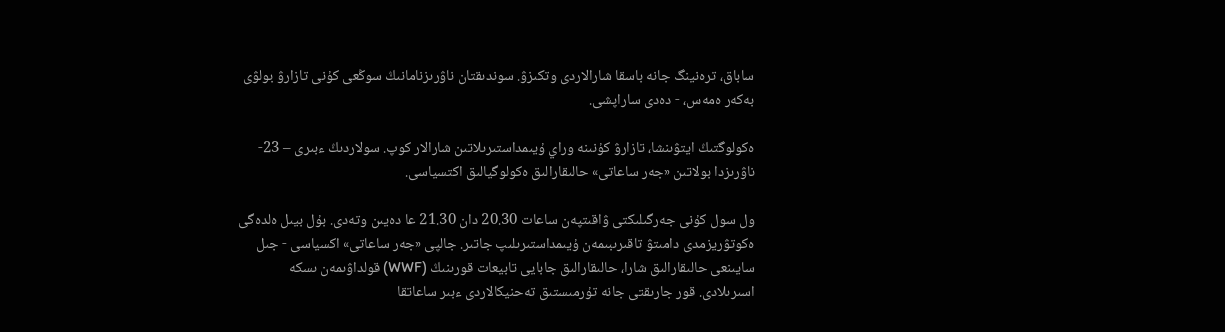ساباق، ترەنينگ جانە باسقا شارالاردى وتكىزۋ. سوندىقتان ناۋرىزنامانىڭ سوڭعى كۇنى تازارۋ بولۋى بەكەر ەمەس، - دەدى ساراپشى.

ەكولوگتىڭ ايتۋىنشا، تازارۋ كۇنىنە وراي ۇيىمداستىرىلاتىن شارالار كوپ. سولاردىڭ ءبىرى – 23-ناۋرىزدا بولاتىن «جەر ساعاتى» حالىقارالىق ەكولوگيالىق اكتسياسى.

ول سول كۇنى جەرگىلىكتى ۋاقىتپەن ساعات 20.30 دان 21.30 عا دەيىن وتەدى. بۇل بيىل ەلدەگى ەكوتۋريزمدى دامىتۋ تاقىرىبىمەن ۇيىمداستىرىلىپ جاتىر. جالپى «جەر ساعاتى» اكسياسى - جىل سايىنعى حالىقارالىق شارا، حالىقارالىق جابايى تابيعات قورىنىڭ (WWF) قولداۋىمەن ىسكە اسىرىلادى. قور جارىقتى جانە تۇرمىستىق تەحنيكالاردى ءبىر ساعاتقا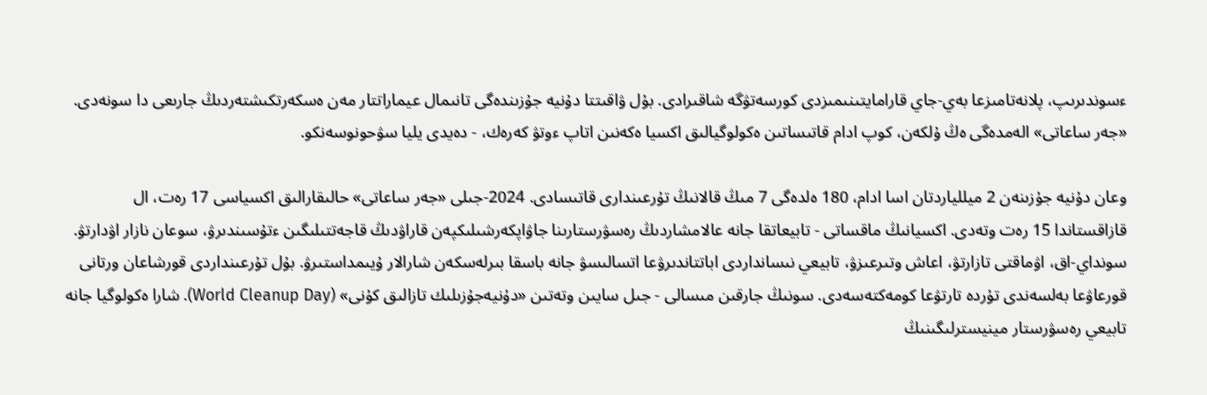ءسوندىرىپ، پلانەتامىزعا بەي-جاي قارامايتىنىمىزدى كورسەتۋگە شاقىرادى. بۇل ۋاقىتتا دۇنيە جۇزىندەگى تانىمال عيماراتتار مەن ەسكەرتكىشتەردىڭ جارىعى دا سونەدى. «جەر ساعاتى» الەمدەگى ەڭ ۇلكەن، كوپ ادام قاتىساتىن ەكولوگيالىق اكسيا ەكەنىن اتاپ ءوتۋ كەرەك، - دەيدى يليا سۋحونوسەنكو.

وعان دۇنيە جۇزىنەن 2 ميللياردتان اسا ادام، 180 ەلدەگى 7 مىڭ قالانىڭ تۇرعىندارى قاتىسادى. 2024-جىلى «جەر ساعاتى» حالىقارالىق اكسياسى 17 رەت، ال قازاقستاندا 15 رەت وتەدى. اكسيانىڭ ماقساتى - تابيعاتقا جانە عالامشاردىڭ رەسۋرستارىنا جاۋاپكەرشىلىكپەن قاراۋدىڭ قاجەتتىلىگىن ءتۇسىندىرۋ، سوعان نازار اۋدارتۋ. سونداي-اق، اۋماقتى تازارتۋ، اعاش وتىرعىزۋ، تابيعي نىسانداردى اباتتاندىرۋعا اتسالىسۋ جانە باسقا بىرلەسكەن شارالار ۇيىمداستىرۋ. بۇل تۇرعىنداردى قورشاعان ورتانى قورعاۋعا بەلسەندى تۇردە تارتۋعا كومەكتەسەدى. سونىڭ جارقىن مىسالى - جىل سايىن وتەتىن «دۇنيەجۇزىلىك تازالىق كۇنى» (World Cleanup Day). شارا ەكولوگيا جانە تابيعي رەسۋرستار مينيسترلىگىنىڭ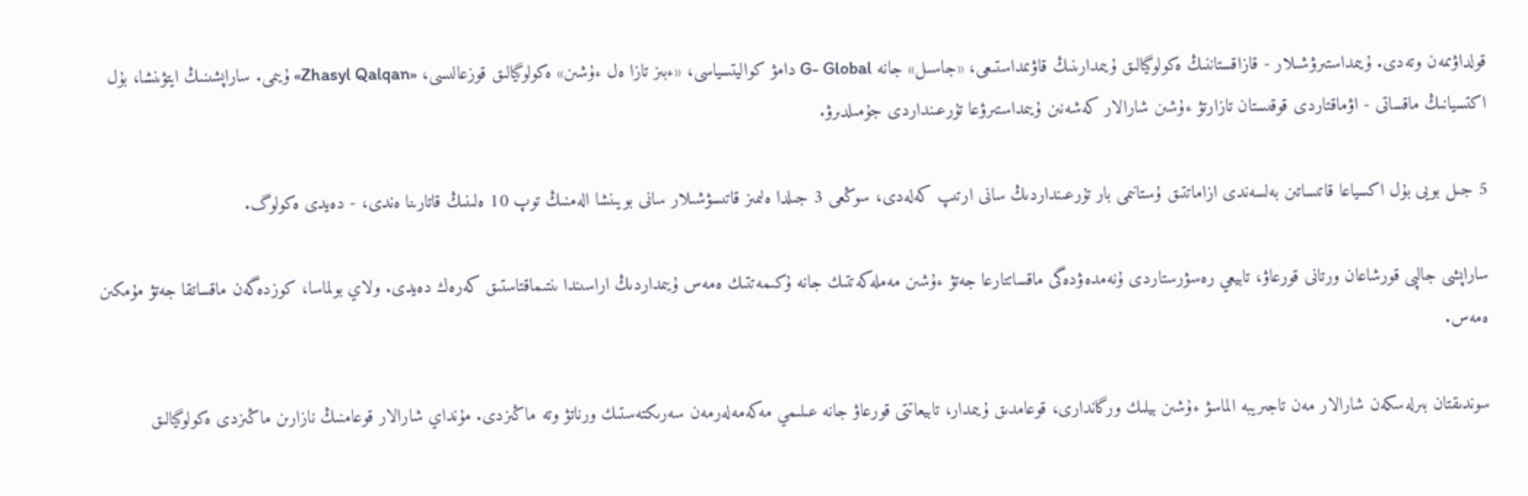قولداۋىمەن وتەدى. ۇيىمداستىرۋشىلار - قازاقستاننىڭ ەكولوگيالىق ۇيىمدارىنىڭ قاۋىمداستىعى، «جاسىل» جانە G- Global دامۋ كواليتسياسى، «ءبىز تازا ەل ءۇشىن» ەكولوگيالىق قوزعالىسى، «Zhasyl Qalqan» ۇيىمى. ساراپشىنىڭ ايتۋىنشا، بۇل اكتسيانىڭ ماقساتى - اۋماقتاردى قوقىستان تازارتۋ ءۇشىن شارالار كەشەنىن ۇيىمداستىرۋعا تۇرعىنداردى جۇمىلدىرۋ.

5 جىل بويى بۇل اكسياعا قاتىساتىن بەلسەندى ازاماتتىق ۇستانىمى بار تۇرعىنداردىڭ سانى ارتىپ كەلەدى، سوڭعى 3 جىلدا ەلىمىز قاتىسۋشىلار سانى بويىنشا الەمنىڭ توپ 10 ەلىنىڭ قاتارىنا ەندى، - دەيدى ەكولوگ.

ساراپشى جالپى قورشاعان ورتانى قورعاۋ، تابيعي رەسۋرستاردى ۇنەمدەۋدەگى ماقساتتارعا جەتۋ ءۇشىن مەملەكەتتىك جانە ۇكىمەتتىك ەمەس ۇيىمداردىڭ اراسىندا ىنتىماقتاستىق كەرەك دەيدى. ولاي بولماسا، كوزدەگەن ماقساتقا جەتۋ مۇمكىن ەمەس.

سوندىقتان بىرلەسكەن شارالار مەن تاجىريبە الماسۋ ءۇشىن بيلىك ورگاندارى، قوعامدىق ۇيىمدار، تابيعاتتى قورعاۋ جانە عىلىمي مەكەمەلەرمەن سەرىكتەستىك ورناتۋ وتە ماڭىزدى. مۇنداي شارالار قوعامنىڭ نازارىن ماڭىزدى ەكولوگيالىق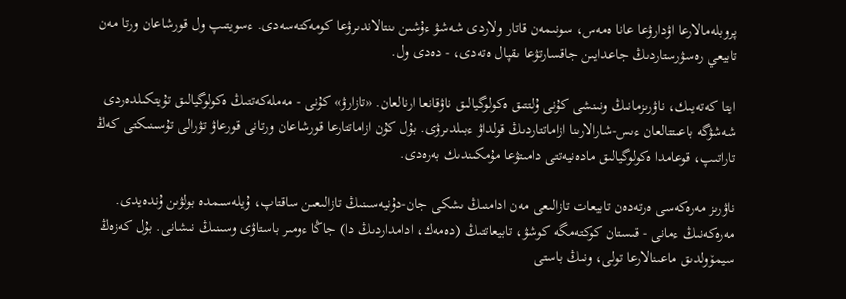پروبلەمالارعا اۋدارۋعا عانا ەمەس، سونىمەن قاتار ولاردى شەشۋ ءۇشىن ىنتالاندىرۋعا كومەكتەسەدى. ءسويتىپ ول قورشاعان ورتا مەن تابيعي رەسۋرستاردىڭ جاعدايىن جاقسارتۋعا ىقپال ەتەدى، - دەدى ول.

ايتا كەتەيىك، ناۋرىزمانىڭ ونىنشى كۇنى ۇلتتىق ەكولوگيالىق ناۋقانعا ارنالعان. «تازارۋ» كۇنى - مەملەكەتتىڭ ەكولوگيالىق تۇيتكىلدەردى شەشۋگە باعىتتالعان ءىس-شارالارىنا ازاماتتاردىڭ قولداۋ ءبىلدىرۋى. بۇل كۇن ازاماتتارعا قورشاعان ورتانى قورعاۋ تۋرالى تۇسىنىكتى كەڭ تاراتىپ، قوعامدا ەكولوگيالىق مادەنيەتتى دامىتۋعا مۇمكىندىك بەرەدى.

ناۋرىز مەرەكەسى ەرتەدەن تابيعات تازالىعى مەن ادامنىڭ ىشكى جان-دۇنيەسىنىڭ تازالىعىن ساقتاپ، ۇيلەسىمدە بولۋىن ۇندەيدى. مەرەكەنىڭ ءمانى - قىستان كوكتەمگە كوشۋ، تابيعاتتىڭ (دەمەك، ادامداردىڭ دا) جاڭا ءومىر باستاۋى وسىنىڭ نىشانى. بۇل كەزەڭ سيمۆولدىق ماعىنالارعا تولى، ونىڭ باستى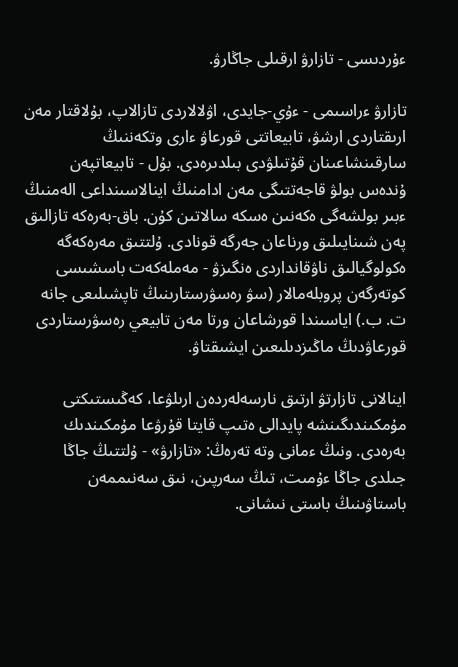ءۇردىسى - تازارۋ ارقىلى جاڭارۋ.

تازارۋ ءراسىمى - ءۇي-جايدى، اۋلالاردى تازالاپ، بۇلاقتار مەن ارىقتاردى ارشۋ، تابيعاتتى قورعاۋ ءارى وتكەننىڭ سارقىنشاعىنان قۇتىلۋدى بىلدىرەدى. بۇل - تابيعاتپەن ۇندەس بولۋ قاجەتتىگى مەن ادامنىڭ اينالاسىنداعى الەمنىڭ ءبىر بولشەگى ەكەنىن ەسكە سالاتىن كۇن. باق-بەرەكە تازالىق پەن شىنايىلىق ورناعان جەرگە قونادى. ۇلتتىق مەرەكەگە ەكولوگيالىق ناۋقانداردى ەنگىزۋ - مەملەكەت باسشىسى كوتەرگەن پروبلەمالار (سۋ رەسۋرستارىنىڭ تاپشىلىعى جانە ت. ب.) اياسىندا قورشاعان ورتا مەن تابيعي رەسۋرستاردى قورعاۋدىڭ ماڭىزدىلىعىن ايشىقتاۋ.

اينالانى تازارتۋ ارتىق نارسەلەردەن ارىلۋعا، كەڭىستىكتى مۇمكىندىگىنشە پايدالى ەتىپ قايتا قۇرۋعا مۇمكىندىك بەرەدى. ونىڭ ءمانى وتە تەرەڭ: «تازارۋ» - ۇلتتىڭ جاڭا جىلدى جاڭا ءۇمىت، تىڭ سەرپىن، نىق سەنىممەن باستاۋىنىڭ باستى نىشانى.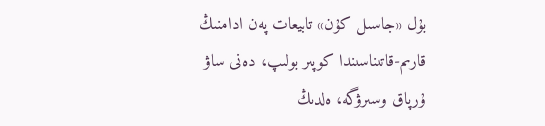بۇل «جاسىل كۇن» تابيعات پەن ادامنىڭ قارىم-قاتىناسىندا كوپىر بولىپ، دەنى ساۋ ۇرپاق وسىرۋگە، ەلدىڭ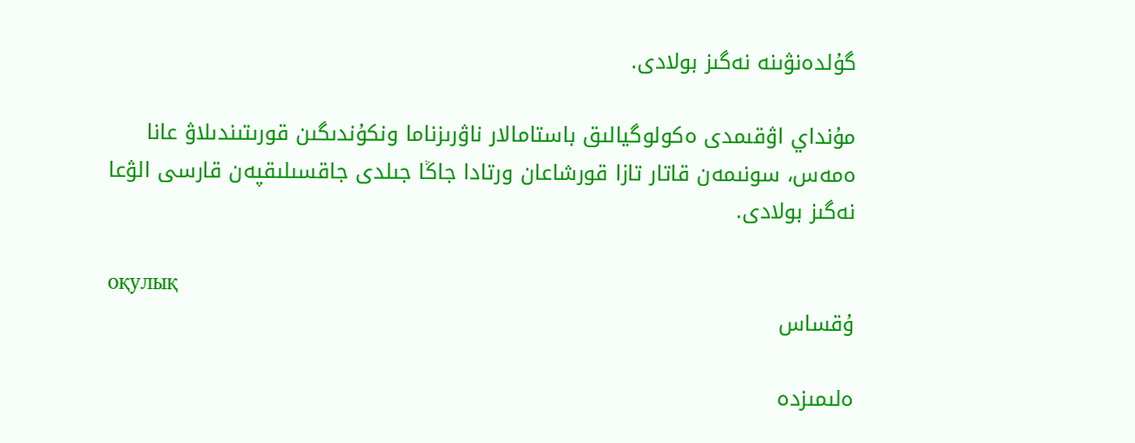گۇلدەنۋىنە نەگىز بولادى.

مۇنداي اۋقىمدى ەكولوگيالىق باستامالار ناۋرىزناما ونكۇندىگىن قورىتىندىلاۋ عانا ەمەس، سونىمەن قاتار تازا قورشاعان ورتادا جاڭا جىلدى جاقسىلىقپەن قارسى الۋعا نەگىز بولادى.

оқулық
ۇقساس

ەلىمىزدە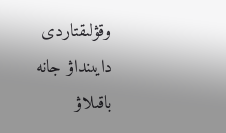وقۋلىقتاردى دايىنداۋ جانە باقىلاۋ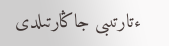ءتارتىبى جاڭارتىلدى